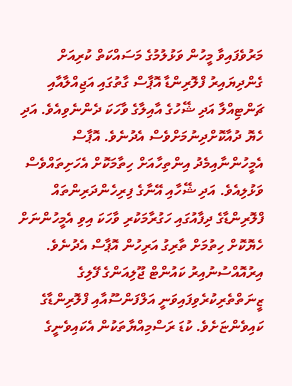މަރުވެފައިވާ މީހުން ވަޅުލުމުގެ މަސައްކަތް ކުރިއަށް ގެންދިޔައިރު ފްލޮރިންޑާ އޮޕާސް ގާތުގައި އަޖިއްލާއާއި ޗަންޓިއްލާ އަދި ޝޭހުގެ އާއިލާގެ ވާހަކަ ދެންނެވިއެވެ. އަދި ހެޔޮ ދުއާކޮށްދިނުމަށްވެސް އެދުނެވެ. އޮޕާސް އެމީހުންނާއިމެދު އިންތިހާއަށް ހިތާމަކޮށް އެހަށިތައްވެސް ވަޅުލިއެވެ. އަދި ޝޭހާއި އޭނާގެ ފިރިހެންދަރިންތައް ފްލޮރިންޑާގެ ދިފާއުގައި ހަގުރާމަކުރި ވާހަކަ އިވި އެމީހުންނަށް ހެޔޮކޮށް ހިތުމަށް ތާރިގު އަރިހުން އޮޕާސް އެދުނެވެ.
އިރުއޮއްސުނުއިރު ކައުންޓް ޖޫލިއަންގެ ފޭލިގެ ޒީނަތްތެރިކުރެވިފައިވަނީ އަލްފަންސޫއާއި ފްލޮރިންޑާގެ ކައިވެންޏަށެވެ. ކުޑަ ރަސްމިއްޔާތަކުން އެކައިވެނީގެ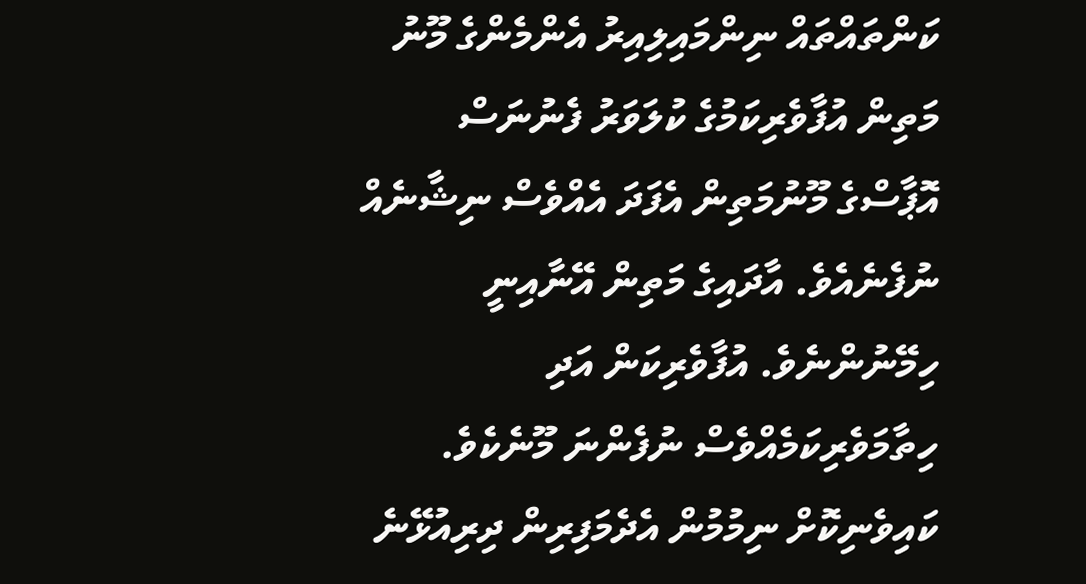ކަންތައްތައް ނިންމައިލިއިރު އެންމެންގެ މޫނު މަތިން އުފާވެރިކަމުގެ ކުލަވަރު ފެނުނަސް އޮޕާސްގެ މޫނުމަތިން އެފަދަ އެއްވެސް ނިޝާނެއް ނުފެނެއެވެ. އާދައިގެ މަތިން އޭނާއިނީ ހިމޭނުންނެވެ. އުފާވެރިކަން އަދި ހިތާމަވެރިކަމެއްވެސް ނުފެންނަ މޫނެކެވެ. ކައިވެނިކޮށް ނިމުމުން އެދެމަފިރިން ދިރިއުޅޭނެ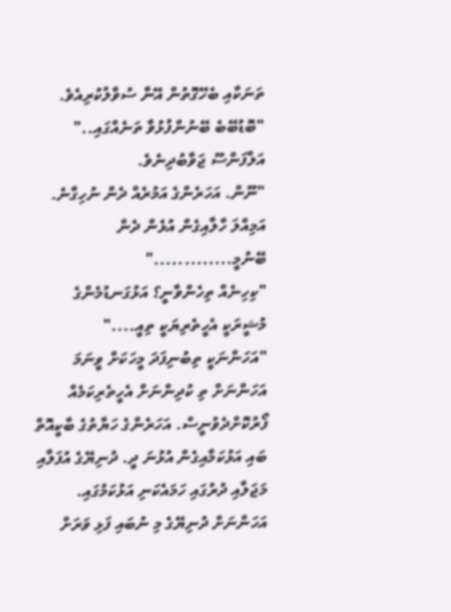ތަނަކާއި ބެހޭގޮތުން އޭނާ ސުވާލުކުރިއެވެ.
"ބޮޑުބޭބެ ބޭނުންފުޅުވާ ތަނެއްގައި.." އަލްފަންސޫ ޖަވާބުދިނެވެ.
"ނޫން. އަހަރެންގެ އަމުރެއް ދެން ނުހިގާނެ. އަމިއްލަ ހާލާއިގެން އުޅެން ދެން ބޭނުމީ............."
"ކިހިނެއް ތިހެންވާނީ؟ އަޅުގަނޑުމެންގެ މުޝީރަކީ އެހީތެރިޔަކީ ތިއީ...."
"އަހަންނަކީ ތިބުނިފަދަ މީހަކަށް ވީނަމަ އަހަންނަށް ތި ކުދިންނަށް އެހީތެރިކަމެއް ފޯރުކޮށްދެވުނީސް. އަހަރެންގެ ހަޔާތުގެ ބާކީއޮތް ބައި އަޅުކަމާއިގެން އުޅުނަ ދީ. ދުނިޔޭގެ އުފަލާއި މަޖަލާއި ދުރުގައި ހަމައެކަނި އަޅުކަމުގައި. އަހަންނަށް ދުނިޔޭގެ މި ނުބައި ފަޅި ވަރަށް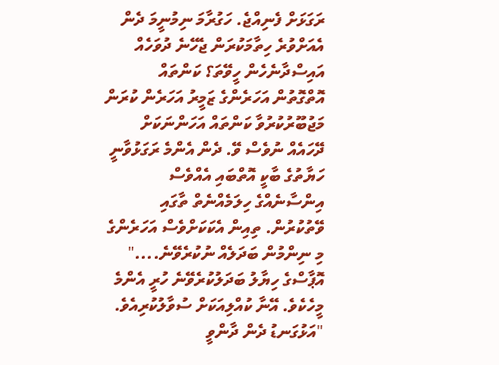ރަގަޅަށް ފެނިއްޖެ. ހަގުރާމަ ނިމުނީމަ ދެން އެއަށްވުރެ ހިތާމަކުރަން ޖެހޭނެ ދުވަހެއް އައިސްދާނެހެން ހީވޭތަ؟ ކަންތައް އޮތްގޮތުން އަހަރެންގެ ޒަމީރު އަހަރެން ކުރަން މަޖުބޫރުކުރުވާ ކަންތައް އަހަންނަކަށް ދޭހައެއް ނުވެސް ވޭ. ދެން އެންމެ ރަގަޅުވާނީ ހަޔާތުގެ ބާކީ އޮތްބައި އެއްވެސް އިންސާނެއްގެ ހިލަމެއްނެތް ތާގައި ވޭތުކުރުން. ތިއިން އެކަކަށްވެސް އަހަރެންގެ މި ނިންމުން ބަދަލެއް ނުކުރެވޭނެ...."
އޮޕާސްގެ ހިޔާލު ބަދަލުކުރެވޭނެ ހުރީ އެންމެ މީހެކެވެ. އޭނާ ކުއްލިއަކަށް ސުވާލުކުރިއެވެ.
"އަޅުގަނޑު ދެން ދާންވީ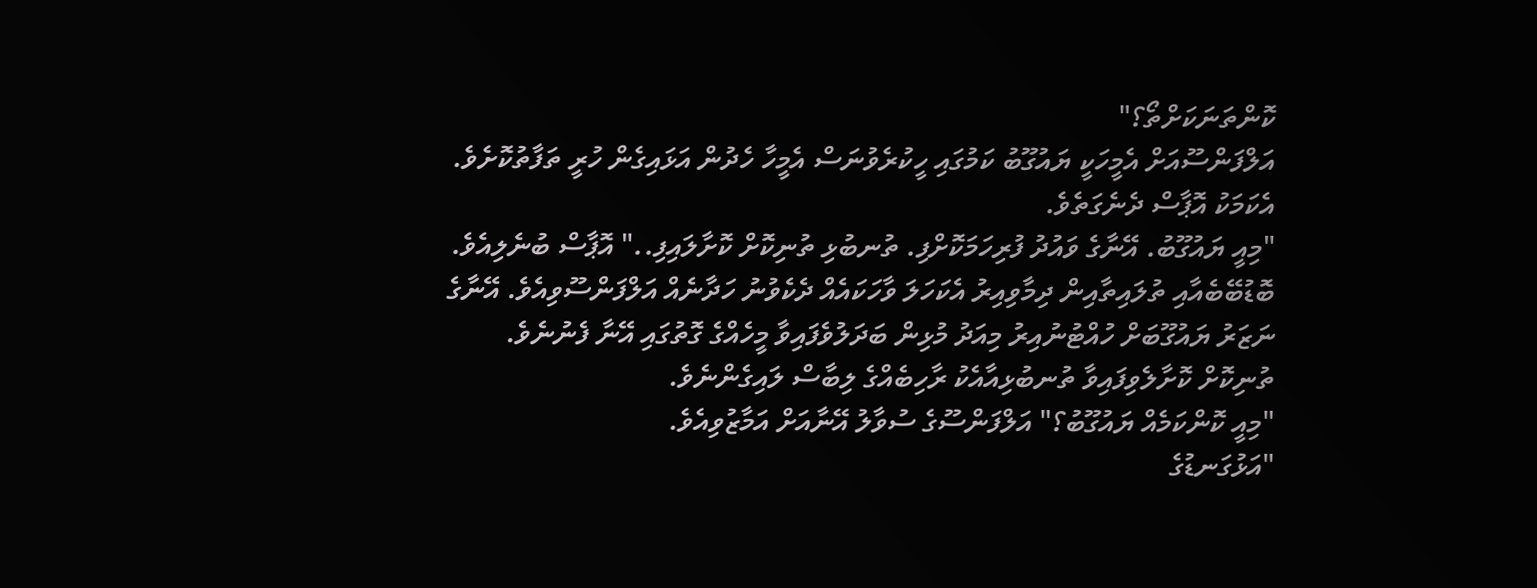ކޮންތަނަކަށްތޯ؟"
އަލްފަންސޫއަށް އެމީހަކީ ޔައުގޫބު ކަމުގައި ހީކުރެވުނަސް އެމީހާ ހެދުން އަޅައިގެން ހުރީ ތަފާތުކޮށެވެ. އެކަމަކު އޮޕާސް ދެނެގަތެވެ.
"މިއީ ޔައުގޫބު. އޭނާގެ ވައުދު ފުރިހަމަކޮށްފި. ތުނބުޅި ތުނިކޮށް ކޮށާލައިފި.." އޮޕާސް ބުނެލިއެވެ.
ބޮޑުބޭބެއާއި ތުލައިތާއިން ދިމާވިއިރު އެކަހަލަ ވާހަކައެއް ދެކެވުނު ހަދާނެއް އަލްފަންސޫވިއެވެ. އޭނާގެ ނަޒަރު ޔައުގޫބަށް ހުއްޓުނުއިރު މިއަދު މުޅިން ބަދަލުވެފައިވާ މީހެއްގެ ގޮތުގައި އޭނާ ފެނުނެވެ. ތުނިކޮށް ކޮށާލެވިފައިވާ ތުނބުޅިއާއެކު ރާހިބެއްގެ ލިބާސް ލައިގެންނެވެ.
"މިއީ ކޮންކަމެއް ޔައުގޫބު؟" އަލްފަންސޫގެ ސުވާލު އޭނާއަށް އަމާޒުވިއެވެ.
"އަޅުގަނޑުގެ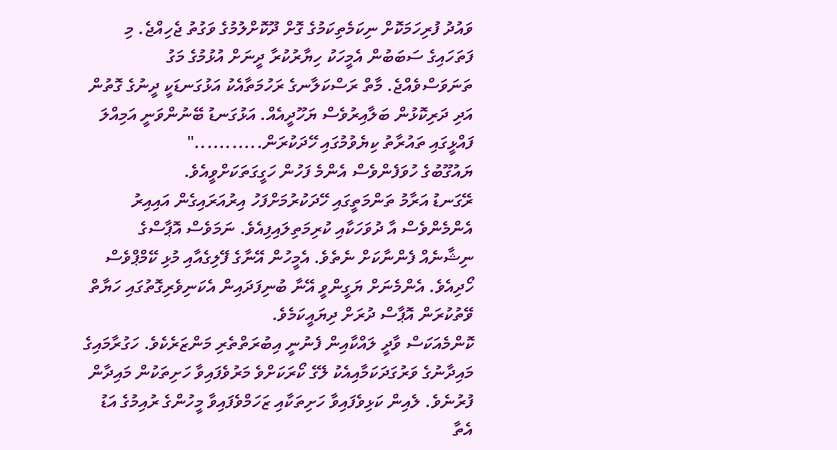ވައުދު ފުރިހަމަކޮށް ނިކަމެތިކަމުގެ ގޮށް ދޫކޮށްލުމުގެ ވަގުތު ޖެހިއްޖެ. މި ފަތަހައިގެ ސަބަބުން އެމީހަކު ހިޔާރުކުރާ ދީނަށް އުޅުމުގެ މަގު ތަނަވަސްވެއްޖެ. މާތް ރަސްކަލާނގެ ރަހުމަތާއެކު އަޅުގަނޑަކީ ދީނުގެ ގޮތުން އަދި ދަރިކޮޅުން ބަލާއިރުވެސް ޔަހޫދީއެއް. އަޅުގަނޑު ބޭނުންވަނީ އަމިއްލަ ފައްޅީގައި ތައުރާތު ކިޔެވުމުގައި ހޭދަކުރަން..........."
ޔައުގޫބުގެ ހުވަފެންވެސް އެންމެ ފަހުން ހަގީގަތަކަށްވީއެވެ.
ރޭގަނޑު އަރާމު ތަންމަތީގައި ހޭދަކުރުމަށްފަހު އިރުއަރައިގެން އައިއިރު އެންމެންވެސް އާ ދުވަހަކާއި ކުރިމަތިލައިފިއެވެ. ނަމަވެސް އޮޕާސްގެ ނިޝާނެއް ފެންނާކަށް ނެތެވެ. އެމީހުން އޭނާގެ ފޭލިގެއާއި މުޅި ކޭމްޕްވެސް ހޯދިއެވެ. އެންމެނަށް ޔަގީންވީ އޭނާ ބުނިފަދައިން އެކަނިވެރިގޮތުގައި ހަޔާތް ވޭތުކުރަން އޮޕާސް ދުރަށް ދިޔައީކަމެވެ.
ކޮންމެއަކަސް ވާދީ ލައްކާއިން ފެނުނީ އިބުރަތްތެރި މަންޒަރެކެވެ. ހަގުރާމައިގެ މައިދާނުގެ ވަރުގަދަކަމާއިއެކު ލޭގެ ކޯރަކަށްވެ މަރުވެފައިވާ ހަށިތަކުން މައިދާން ފުރުނެވެ. ލެއިން ކަޅިވެފައިވާ ހަށިތަކާއި ޒަހަމްވެފައިވާ މީހުންގެ ރުއިމުގެ އަޑު އެތާ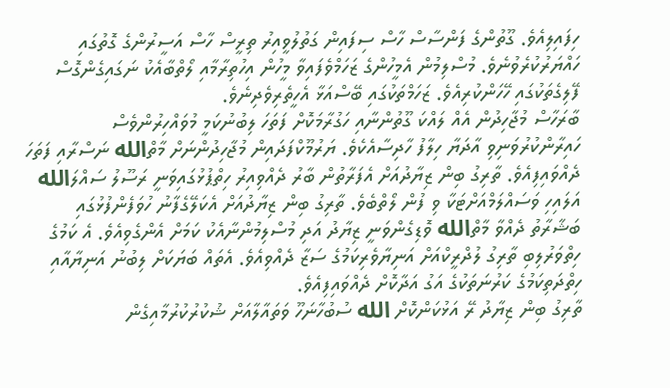ހިފައިލިއެވެ. ގޫތުންގެ ފަންސާސް ހާސް ސިފައިން ގަތުލުވީއިރު ތިރީސް ހާސް އަސީރުންގެ ގޮތުގައި ހައްޔަރުކުރެވުނެވެ. މުސްލިމުން އެމީހުންގެ ޒަހަމްވެފައިވާ މީހުން އިހުތިރާމާއި ލޯތްބާއެކު ނަގައިގެންގޮސް ފޭލިގެތަކުގައި ހޭހަންކުރިއެވެ. ޒަހަމްތަކުގައި ބޭސްއަޅާ އެހީތެރިވެދިނެވެ.
ބާރަހާސް މުޖާހިދުން އެއް ލައްކަ ގޫތުންނާއި ހަގުރާމަކޮށް ފަތަހަ ލިބުނުކަމީ މުވައްހިރުންވެސް ހައިރާންކުރުވަނިވި އާދަޔާ ހިލާފު ހާދިސާއެކެވެ. ޔަރުމޫކްފަދައިން މުޖާހިދުންނަށް މާތްالله ނަސްރާއި ފަތަހަ ދެއްވައިފިއެވެ. ތާރިގު ބިން ޒިޔާދުއަށް އެފަރާތުން ބާރު ދެއްވިއިރު ހިތްޕުޅުގައިވަނީ ރަސޫލު ސައްލަالله އަލައިހި ވަސައްލަމްއަށްޓަކާ ވި ފުން ލޯތްބެވެ. ތާރިގު ބިން ޒިޔާދުއަށް އެކަލޭގެފާނު ހުވަފެންފުޅުގައި ބަޝާރާތު ދެއްވާ މާތްالله ވޮޑިގެންވަނީ ޒިޔާދު އަދި މުސްލިމުންނާއެކު ކަމަށް އެންގެވިއެވެ. އެ ކަމުގެ ހިތްވަރުލިބި ތާރިގު ލުދްރީކްއަށް އަނިޔާވެރިކަމުގެ ސަޒާ ދެއްވިއެވެ. އެތައް ބަޔަކަށް ލިބުނު އަނިޔާއާއި ހިތްދަތިކަމުގެ ކަރުނަތަކުގެ އަގު އަދާކޮށް ދެއްވައިފިއެވެ.
ތާރިގު ބިން ޒިޔާދު ރޭ އަޅުކަންކޮށް الله ސުބުހާނަހޫ ވަތައާލާއަށް ޝުކުރުކުރުމާއިގެން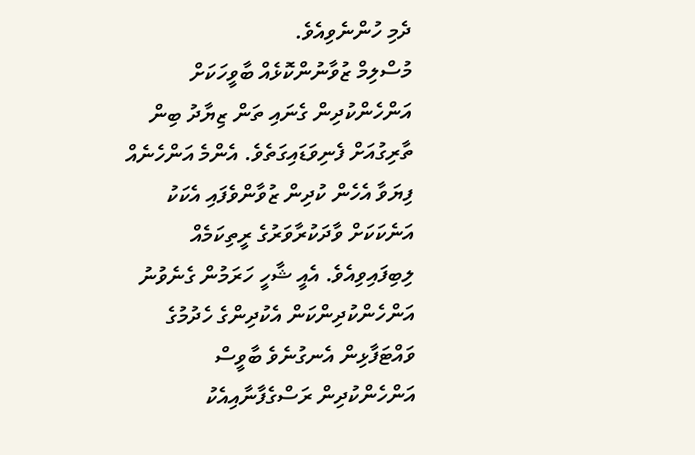ދެމި ހުންނެވިއެވެ.
މުސްލިމް ޒުވާނުންކޮޅެއް ބާވީހަކަށް އަންހެންކުދިން ގެނައި ތަން ޒިޔާދު ބިން ތާރިގުއަށް ފެނިވަޑައިގަތެވެ. އެންމެ އަންހެނެއް ފިޔަވާ އެހެން ކުދިން ޒުވާންވެފައި އެކަކު އަނެކަކަށް ވާދަކުރާވަރުގެ ރީތިކަމެއް ލިބިފައިވިއެވެ. އެއީ ޝާހީ ހަރަމުން ގެނެވުނު އަންހެންކުދިންކަން އެކުދިންގެ ހެދުމުގެ ވައްޓަފާޅިން އެނގުނެވެ ބާވީސް އަންހެންކުދިން ރަސްގެފާނާއިއެކު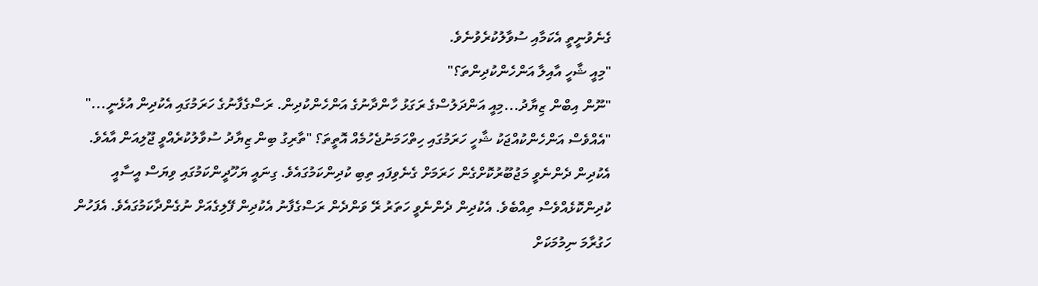ގެނެވުނީތީ އެކަމާއި ސުވާލުކުރެވުނެވެ.
"މިއީ ޝާހީ އާއިލާ އަންހެންކުދިންތަ؟"
"ނޫން އިބްން ޒިޔާދު...މިއީ އަންދަލުސްގެ ރަގަޅު ހާންދާނުގެ އަންހެންކުދިން. ރަސްގެފާނުގެ ހަރަމުގައި އެކުދިން އުޅެނީ..."
"އެއްވެސް އަންހެންކުއްޖަކު ޝާހީ ހަރަމުގައި ހިތްހަމަނުޖެހުމެއް އޮތީތަ؟ "ތާރިގު ބިން ޒިޔާދު ސުވާލުކުރެއްވީ ޖޫލިއަން އާއެވެ.
އެކުދިން ދެންނެވީ މަޖުބޫރުކޮށްގެން ހަރަމަށް ގެނެވިފައި ތިބި ކުދިންކަމުގައެވެ. ގިނައީ ޔަހޫދީންކަމުގައި ވިޔަސް އީސާއީ ކުދިންކޮޅެއްވެސް ތިއްބެވެ. އެކުދިން ދެންނެވީ ހަތަރު ރޭ ވަންދެން ރަސްގެފާނު އެކުދިން ފޭލިގެއަށް ނުގެންދާކަމުގައެވެ. އެފަހުން ހަގުރާމަ ނިމުމަކަށް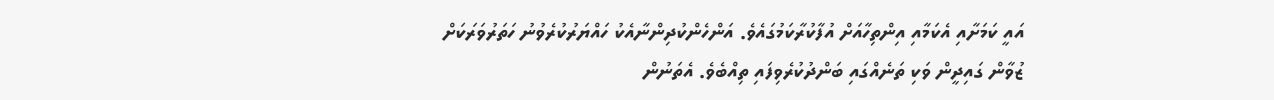އައީ ކަމަށާއި އެކަމާއި އިންތިހާއަށް އުފާކުރާކަމުގައެވެ. އަންހެންކުދިންނާއެކު ހައްޔަރުކުރެވުނު ހަތަރުވަރަކަށް ޒުވާން ގައިދީން ވަކި ތަނެއްގައި ބަންދުކުރެވިފައި ތިއްބެވެ. އެތަނުން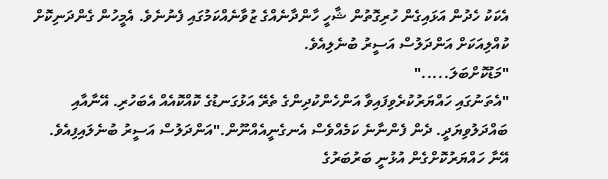އެކަކު ހެދުން އަޅައިގެން ހުރިގޮތުން ޝާހީ ހާންދާނެއްގެ ޒުވާނެއްކަމުގައި ފެނުނެވެ. އެމީހުން ގެންދަނިކޮށް ކުއްލިއަކަށް އަންދަލުސް އަސީރު ބުނެލިއެވެ.
"މަޑުކޮށްބަލަ....."
"އެތަނުގައި ހައްޔަރުކުރެވިފައިވާ އަންހެންކުދިންގެ ތެރޭ އަޅުގަނޑުގެ ކޮއްކޮއެއް އެބަހުރި. އޭނާއާއި ބައްދަލުވިޔަދީ. ދެން ފެންނާނެ ކަމެއްވެސް އެނގެނީއެއްނޫން."އަންދަލުސް އަސީރު ބުނެލައިފިއެވެ.
އޭނާ ހައްޔަރުކޮށްގެން އުޅުނީ ބަރުބަރުގެ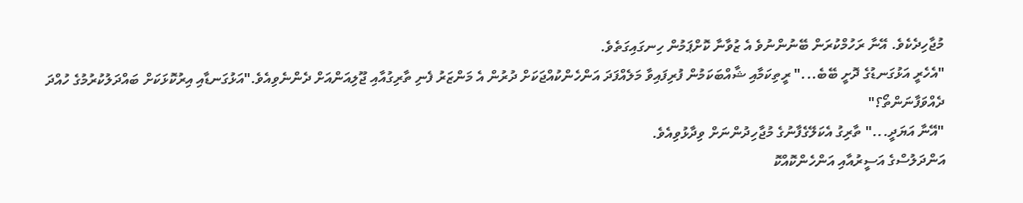މުޖާހިދެކެވެ. އޭނާ ރަހުމްކުރަން ބޭނުންނުވެ އެ ޒުވާނާ ކޮށްޕަމުން ހިނގައިގަތެވެ.
"އެހެރީ އަޅުގަނޑުގެ ދޮށީ ބޭބެ..." ރީތިކަމާއި ޝާއްބަކަމުން ފުރިފައިވާ މަލެއްފަދަ އަންހެންކުއްޖަކަށް ދުރުން އެ މަންޒަރު ފެނި ތާރިގުއާއި ޖޫލިއަންއަށް ދެންނެވިއެވެ."އަޅުގަނޑާއި އިރުކޮޅަކަށް ބައްދަލުކުރުމުގެ ހުއްދަ ދެއްވަފާނަންތޯ؟"
"އޭނާ އަޔަދީ..." ތާރިގު އެކަލޭގެފާނުގެ މުޖާހިދުންނަށް ވިދާޅުވިއެވެ.
އަންދަލުސްގެ އަސީރުއާއި އަންހެންކޮއްކޮ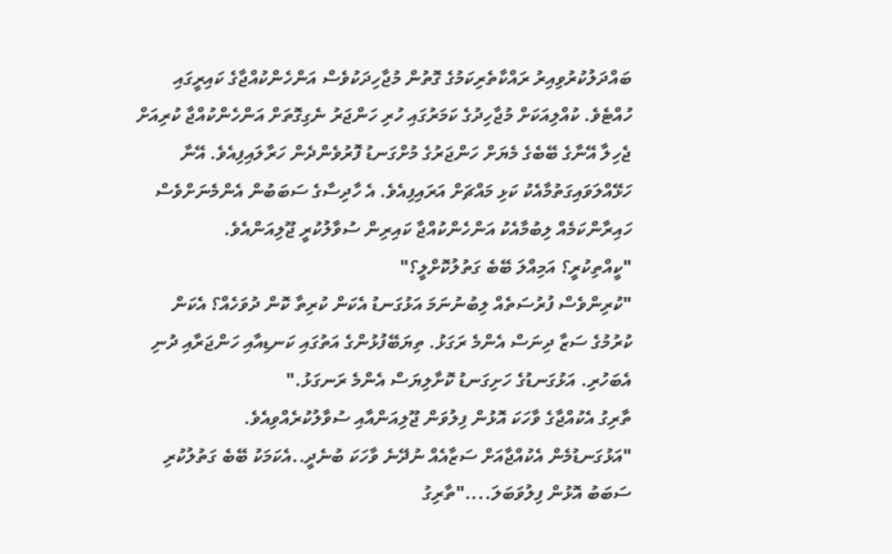ބައްދަލުކުރުވިއިރު ރައްކާތެރިކަމުގެ ގޮތުން މުޖާހިދަކުވެސް އަންހެންކުއްޖާގެ ކައިރީގައި ހުއްޓެވެ. ކުއްލިއަކަށް މުޖާހިދުގެ ކަމަރުގައި ހުރި ހަންޖަރު ނެގިގޮތަށް އަންހެންކުއްޖާ ކުރިއަށް ޖެހިލާ އޭނާގެ ބޭބެގެ މެޔަށް ހަންޖަރުގެ މުށްގަނޑު ފޮރުވެންދެން ހަރާލައިފިއެވެ. އޭނާ ހަޅޭއްލަވައިގަތުމާއެކު ކަޅި މައްޗަށް އަރައިފިއެވެ. އެ ހާދިސާގެ ސަބަބުން އެންމެނަށްވެސް ހައިރާންކަމެއް ލިބުމާއެކު އަންހެންކުއްޖާ ކައިރިން ސުވާލުކުރީ ޖޫލިއަންއެވެ.
"ކީއްތިކުރީ؟ އަމިއްލަ ބޭބެ ގަތުލުކޮށްލީ؟"
"ކުރިންވެސް ފުރުސަތެއް ލިބުނުނަމަ އަޅުގަނޑު އެކަން ކުރިތާ ކޮން ދުވަހެއް؟ އެކަން ކުރުމުގެ ސަޒާ ދިނަސް އެންމެ ރަގަޅު. ތިޔަބޭފުޅުންގެ އަތުގައި ކަނޑިއާއި ހަންޖަރާއި ދުނި އެބަހުރި. އަޅުގަނޑުގެ ހަށިގަނޑު ކޮށާލިޔަސް އެންމެ ރަނގަޅު."
ތާރިގު އެކުއްޖާގެ ވާހަކަ އޮޅުން ފިލުވަން ޖޫލިއަންއާއި ސުވާލުކުރެއްވިއެވެ.
"އަޅުގަނޑުމެން އެކުއްޖާއަށް ސަޒާއެއް ނުދޭނެ ވާހަކަ ބުނެދީ..އެކަމަކު ބޭބެ ގަތުލުކުރި ސަބަބު އޮޅުން ފިލުވަބަލަ...."ތާރިގު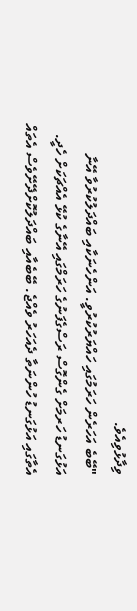ވިދާޅުވިއެވެ.
"ބޭބެ އަހަރެން ހަރަމުގައި ހައްޔަރުކުރުވީ. އަންހެނަކާއި ބައްދަލުކުރުވާ އޭނާ އަޅުގަނޑު ހަރމަށް ގެންގޮސް ރަސްގެފަނުގެ ހަރަމްގައި އޭނާގެ ކުޅޭ އެއްޗަކަށް ހެދީ. އެތާގައި އަޅުގަނޑު ހުންނަތާ ދެއަހަރު ވެއްޖެ. ބޭބެއާއި ބައްދަލުކޮށްދޭށޭވެސް އެތައް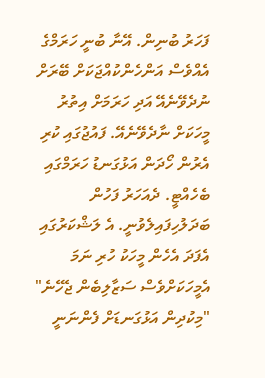ފަހަރު ބުނިން. އޭނާ ބުނީ ހަރަމްގެ އެއްވެސް އަންހެންކުއްޖަކަށް ބޭރަށް ނުދެވޭނެއޭ އަދި ހަރަމަށް އިތުރު މީހަކަށް ނާދެވޭނެއޭ. ފައުޖުގައި ކުރި އެރުން ހޯދަން އަޅުގަނޑު ހަރަމްގައި ބެހެއްޓީ. ދެއަހަރު ފަހުން ބަދަލުހިފައިލެވުނީ. އެ ލަޝްކަރުގައި އެފަދަ އެހެން މީހަކު ހުރި ނަމަ އެމީހަކަށްވެސް ސަޒާލިބެން ޖެހޭނެ"
"މިކުދިން އަޅުގަނޑަށް ފެންނަނީ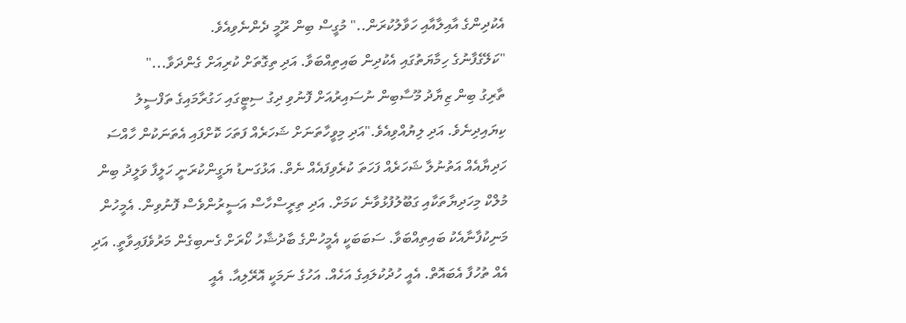އެކުދިންގެ އާއިލާއާއި ހަވާލުކުރަން.." މުގީސް ބިން ރޫމީ ދެންނެވިއެވެ.
"ކަލޭގެފާނުގެ ހިމާޔަތުގައި އެކުދިން ބައިތިއްބަވާ. އަދި ތިގޮތަށް ކުރިއަށް ގެންދަވާ..."
ތާރިގު ބިން ޒިޔާދު މޫސާބިން ނުސައިރުއަށް ފޮނުވި ދިގު ސިޓީގައި ހަގުރާމައިގެ ތަފްސީލު ކިޔައިދިނެވެ. އަދި ލިޔުއްވިއެވެ."އަދި މިވީހާތަނަށް ޝަހަރެއް ފަތަހަ ކޮށްފައި އެތަނަކުން ހާއްސަ ހަދިޔާއެއް އަތުނުލާ ޝަހަރެއް ފަހަތަ ކުރެވިފައެއް ނެތް. އަޅުގަނޑު ޔަގީންކުރަނީ ހަލީފާ ވަލީދު ބިން މުލްކް މިހަދިޔާތަކާއި ގަބޫލުފުޅުވާނެ ކަމަށް. އަދި ތިރީސްހާސް އަސީރުންވެސް ފޮނުވިން. އެމީހުން މަނިކުފާނާއެކު ބައިތިއްބަވާ. ސަބަބަކީ އެމީހުންގެ ބާދުޝާހު ކޯރަށް ގެނބިގެން މަރުވެފައިވާތީ. އަދި އެއް ތުހުފާ އެބައޮތް. އެއީ ހުދުކުލައިގެ އަހެއް. އަހުގެ ނަމަކީ އޮރޭލިއާ. އެއީ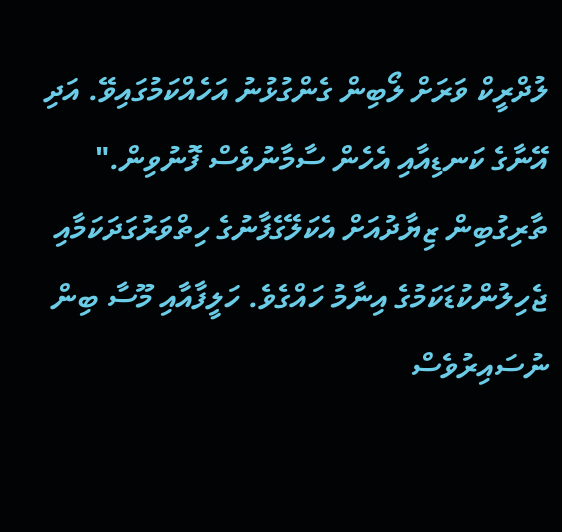ލުދްރީކް ވަރަށް ލޯބިން ގެންގުޅުނު އަހެއްކަމުގައިވޭ. އަދި އޭނާގެ ކަނޑިއާއި އެހެން ސާމާނުވެސް ފޮނުވިން."
ތާރިގުބިން ޒިޔާދުއަށް އެކަލޭގެފާނުގެ ހިތްވަރުގަދަކަމާއި ޖެހިލުންކުޑަކަމުގެ އިނާމު ހައްގެވެ. ހަލީފާއާއި މޫސާ ބިން ނުސައިރުވެސް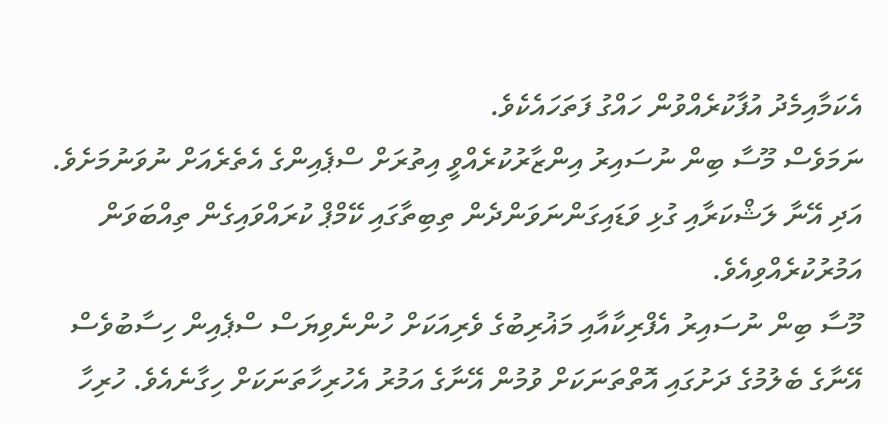އެކަމާއިމެދު އުފާކުރެއްވުން ހައްގު ފަތަހައެކެވެ.
ނަމަވެސް މޫސާ ބިން ނުސައިރު އިންޒާރުކުރެއްވީ އިތުރަށް ސްޕެއިންގެ އެތެރެއަށް ނުވަނުމަށެވެ. އަދި އޭނާ ލަޝްކަރާއި ގުޅި ވަޑައިގަންނަވަންދެން ތިބިތާގައި ކޭމްޕް ކުރައްވައިގެން ތިއްބަވަން އަމުރުކުރެއްވިއެވެ.
މޫސާ ބިން ނުސައިރު އެފްރިކާއާއި މަޣުރިބުގެ ވެރިއަކަށް ހުންނެވިޔަސް ސްޕެއިން ހިސާބުވެސް އޭނާގެ ބެލުމުގެ ދަށުގައި އޮތްތަނަކަށް ވުމުން އޭނާގެ އަމުރު އެހުރިހާތަނަކަށް ހިގާނެއެވެ. ހުރިހާ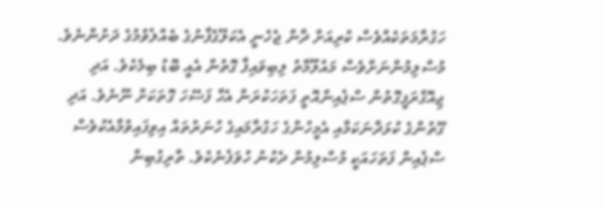ހަގުރާމަތަކެއްވެސް ކުރިއަށް ދާން ޖެހެނީ އެކަލޭގެފާނުގެ ބެއްލެވުމުގެ ދަށުންނެވެ. މުސްލިމުންނަށްވެސް މައުލޫމާތު ލިބިވައިފާ ގޮތުން އެއީ ބޮޑު ބިމެކެވެ. އަދި ޖިއޮގްރަފީގޮތުން ސްޕެއިންއޮތީ ފަތަހަކުރަން އެހާ ފަސޭހަ ގޮތަކަށް ނޫނެވެ. އަދި ގޫތުންގެ ކުޅަދާނަކަމާއި އެމީހުންގެ ހަގުރާމައިގެ ހުނަރުތައް އިވިފައިވުމާއެކުވެސް ސްޕެއިން ފަތަހައަކީ މުސްލިމުން ދެކުނު ހުވަފެނެކެވެ. ތާރިގުބިން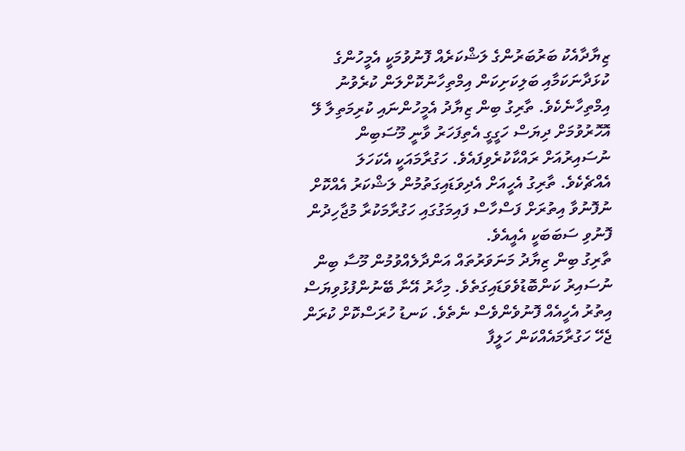ޒިޔާދާއެކު ބަރުބަރުންގެ ލަޝްކަރެއް ފޮނުވުމަކީ އެމީހުންގެ ކުޅަދާނަކަމާއި ބަލިކަށިކަން އިމްތިހާނުކޮށްލަން ކުރެވުނު އިމްތިހާނެކެވެ. ތާރިގު ބިން ޒިޔާދު އެމީހުންނައި ކުރިމަތިލާ ލޭ އޮހޮރުވުމަށް ދިޔަސް ހަގީގީ އެތިފަހަރު ވާނީ މޫސަބިން ނުސައިރުއަށް ރައްކާކުރެވިފައެވެ. ހަގުރާމައަކީ އެކަހަލަ އެއްޗެކެވެ. ތާރިގު އެހީއަށް އެދިވަޑައިގަތުމުން ލަޝްކަރު އެއްކޮށް ނުފޮނުވާ އިތުރަށް ފަސްހާސް ފައިމަގުގައި ހަގުރާމަކުރާ މުޖާހިދުން ފޮނުވި ސަބަބަކީ އެއީއެވެ.
ތާރިގު ބިން ޒިޔާދު މަނަވަރުތައް އަންދާލެއްވުމުން މޫސާ ބިން ނުސައިރު ކަންބޮޑުވެވަޑައިގަތެވެ. މިހާރު އޭނާ ބޭނުންފުޅުވިޔަސް އިތުރު އެހީއެއް ފޮނުވެންވެސް ނެތެވެ. ކަނޑު ހުރަސްކޮށް ކުރަން ޖެހޭ ހަގުރާމައެއްކަން ހަލީފާ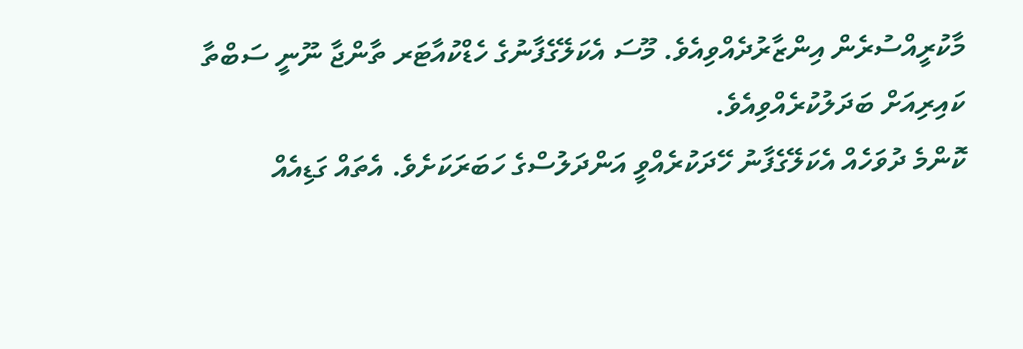މާކުރީއްސުރެން އިންޒާރުދެއްވިއެވެ. މޫސަ އެކަލޭގެފާނުގެ ހެޑްކުއާޓަރ ތާންޖާ ނޫނީ ސަބްތާ ކައިރިއަށް ބަދަލުކުރެއްވިއެވެ.
ކޮންމެ ދުވަހެއް އެކަލޭގެފާނު ހޭދަކުރެއްވީ އަންދަލުސްގެ ހަބަރަކަށެވެ. އެތައް ގަޑިއެއް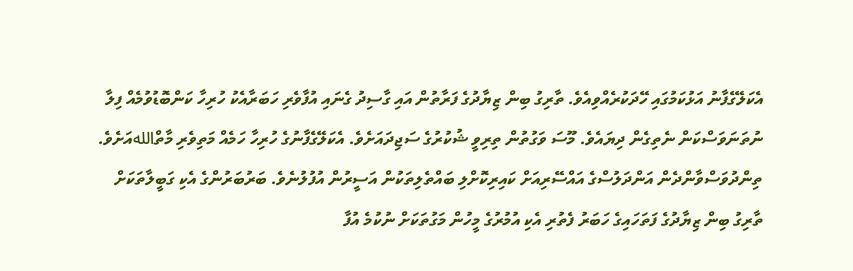އެކަލޭގެފާނު އަޅުކަމުގައި ހޭދަކުރެއްވިއެވެ. ތާރިގު ބިން ޒިޔާދުގެ ފަރާތުން އައި ގާސިދު ގެނައި އުފާވެރި ހަބަރާއެކު ހުރިހާ ކަންބޮޑުވުމެއް ފިލާ ނުތަނަވަސްކަން ނެތިގެން ދިޔައެވެ. މޫސަ ވަގުތުން ތިރިވީ ޝުކުރުގެ ސަޖިދައަށެވެ. އެކަލޭގެފާނުގެ ހުރިހާ ހަމެއް މަތިވެރި މާތްاللهއަށެވެ.
ތިންދުވަސްވާންދެން އަންދަލުސްގެ އައްސޭރިއަށް ކައިރިކޮށްލި ބައްތެލިތަކުން އަސީރުން އުފުލުނެވެ. ބަރުބަރުންގެ އެކި ގަބީލާތަކަށް ތާރިގު ބިން ޒިޔާދުގެ ފަތަހައިގެ ހަބަރު ފެތުރި އެކި އުމުރުގެ މީހުން މަގުތަކަށް ނުކުމެ އުފާ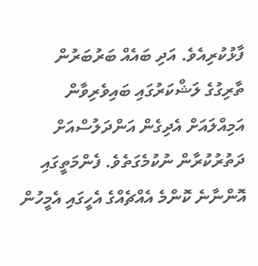ފާޅުކުރިއެވެ. އަދި ބައެއް ބަރުބަރުން ތާރިގުގެ ލަޝްކަރުގައި ބައިވެރިވާން އަމިއްލައަށް އެދިގެން އަންދަލުސްއަށް ދަތުރުކުރާން ނުކުމެގަތެވެ. ފެންމަތީގައި އޮންނާނެ ކޮންމެ އެއްޗެއްގެ އެހީގައި އެމީހުން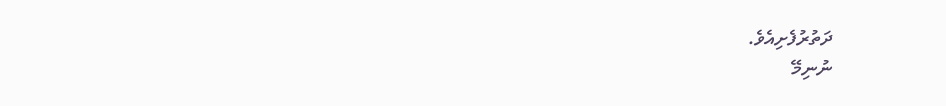ދަތުރުފެށިއެވެ.
ނުނިމޭ